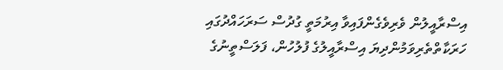އިސްރާއީލުން ވެރިވެގެންފައިވާ އިރުމަތީ ގުދުސް ސަރަހައްދުގައި ހަރަކާތްތެރިވަމުންދިޔަ އިސްރާއީލުގެ ފުލުހުން، ފަލަސްތީނުގެ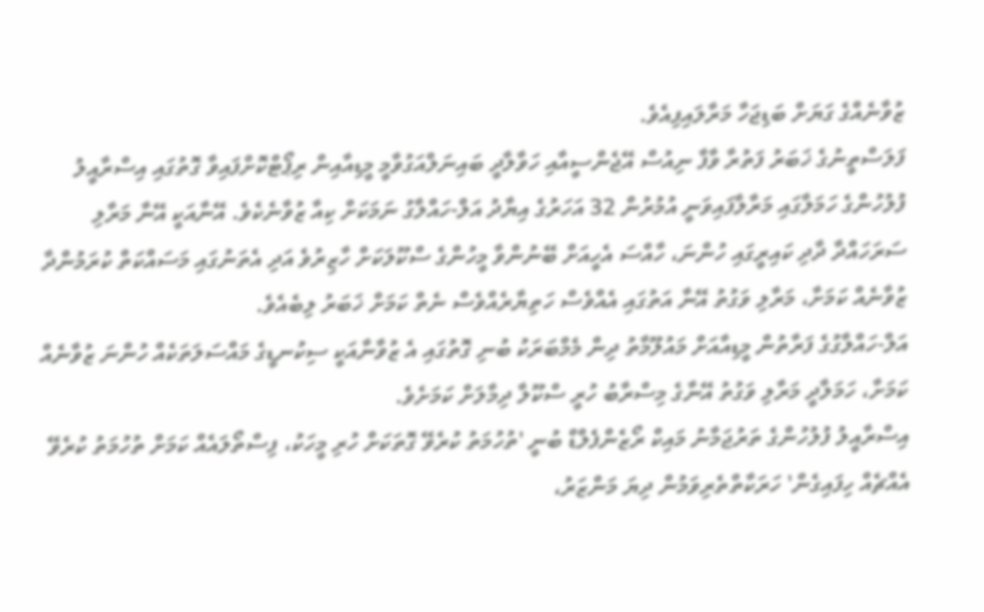ޒުވާނެއްގެ ގަޔަށް ބަޑިޖަހާ މަރާލައިފިއެވެ.
ފަލަސްތީނުގެ ޚަބަރު ފަތުރާ ވާފާ ނިއުސް އޭޖެންސީއާއި ހަވާލާދީ ބައިނަލްއަގުވާމީ މީޑިއާއިން ރިޕޯޓްކޮށްފައިވާ ގޮތުގައި އިސްރާއީލު ފުލުހުންގެ ހަމަލާގައި މަރާލާފައިވަނީ އުމުރުން 32 އަހަރުގެ އިޔާދު އަލް-ހައްލާގު ނަމަކަށް ކިއާ ޒުވާނެކެވެ. އޭނާއަކީ އޭނާ މަރާލި ސަރަހައްދާ ދާދި ކައިރީގައި ހުންނަ، ހާއްސަ އެހީއަށް ބޭނުންވާ މީހުންގެ ސްކޫލަކަށް ހާޒިރުވެ އަދި އެތަނުގައި މަސައްކަތް ކުރަމުންދާ ޒުވާނެއް ކަމަށާ، މަރާލި ވަގުތު އޭނާ އަތުގައި އެއްވެސް ހަތިޔާރެއްވެސް ނެތް ކަމަށް ޚަބަރު ލިބެއެވެ.
އަލް-ހައްލާގުގެ ފަރާތުން މީޑިއާއަށް މައުލޫމާތު ދިން މެމްބަރަކު ބުނި ގޮތުގައި އެ ޒުވާނާއަކީ ސިކުނޑީގެ މައްސަލަތަކެއް ހުންނަ ޒުވާނެއް ކަމަށާ، ހަމަލާދީ މަރާލި ވަގުތު އޭނާގެ މިސްރާބު ހުރީ ސްކޫލާ ދިމާލަށް ކަމަށެވެ.
އިސްރާއީލު ފުލުހުންގެ ތަރުޖަމާނު މައިކް ރޯޒެންފެލްޑް ބުނީ 'ތުހުމަތު ކުރެވޭ ގޮތަކަށް ހުރި މީހަކު، ފިސްތޯލައެއް ކަމަށް ތުހުމަތު ކުރެވޭ އެއްޗެއް ހިފައިގެން' ހަރަކާތްތެރިވަމުން ދިޔަ މަންޒަރު،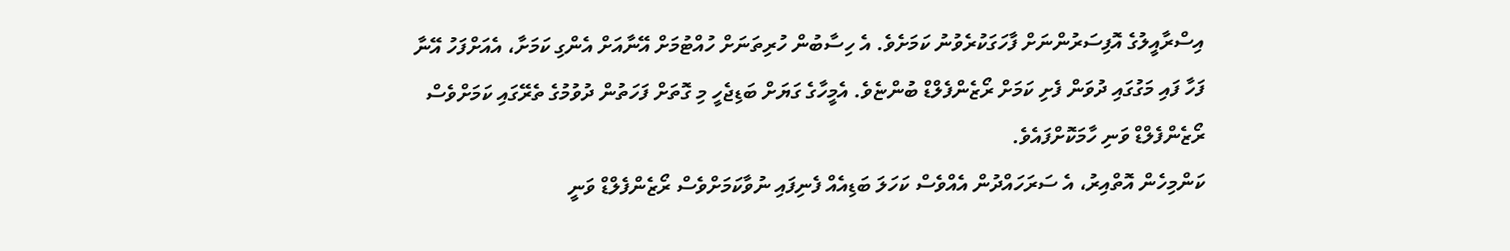އިސްރާއީލުގެ އޮފިސަރުންނަށް ފާހަގަކުރެވުނު ކަމަށެވެ. އެ ހިސާބުން ހުރިތަނަށް ހުއްޓުމަށް އޭނާއަށް އެންގި ކަމަށާ، އެއަށްފަހު އޭނާ ފަހާ ފައި މަގުގައި ދުވަން ފެށި ކަމަށް ރޯޒެންފެލްޑް ބުންޏެވެ. އެމީހާގެ ގަޔަށް ބަޑިޖެހީ މި ގޮތަށް ފަހަތުން ދުވުމުގެ ތެރޭގައި ކަމަށްވެސް ރޯޒެންފެލްޑް ވަނި ހާމަކޮށްފައެވެ.
ކަންމިހެން އޮތްއިރު، އެ ސަރަހައްދުން އެއްވެސް ކަހަލަ ބަޑިއެއް ފެނިފައި ނުވާކަމަށްވެސް ރޯޒެންފެލްޑް ވަނީ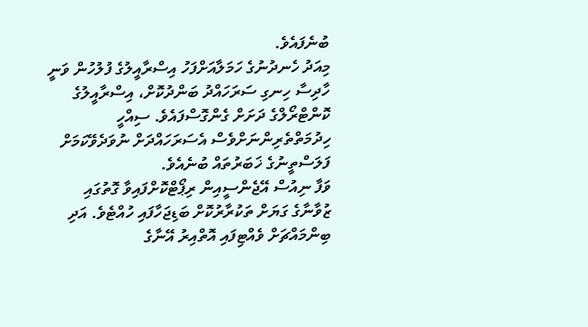ބުނެފައެވެ.
މިއަދު ހެނދުނުގެ ހަމަލާއަށްފަހު އިސްރާއީލުގެ ފުލުހުން ވަނީ ހާދިސާ ހިނގި ސަރަހައްދު ބަންދުކޮށް، އިސްރާއީލުގެ ކޮންޓްރޯލްގެ ދަށަށް ގެންގޮސްފައެވެ. ސިއްހީ ހިދުމަތްތެރިންނަށްވެސް އެސަރަހައްދަށް ނުވަދެވޭކަމަށް ފަލަސްތީނުގެ ޚަބަރުތައް ބުނެއެވެ.
ވަފާ ނިއުސް އޭޖެންސީއިން ރިޕޯޓްކޮށްފައިވާ ގޮތުގައި ޒުވާނާގެ ގަޔަށް ތަކުރާރުކޮށް ބަޑިޖަހާފައި ހުއްޓެވެ. އަދި ބިންމައްޗަށް ވެއްޓިފައި އޮތްއިރު އޭނާގެ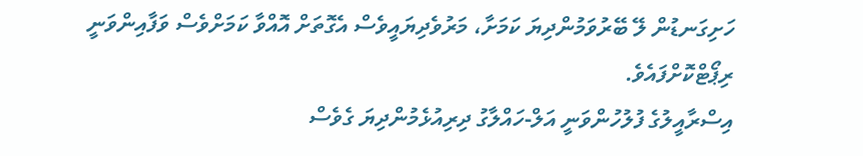ހަށިގަނޑުން ލޭ ބޭރުވަމުންދިޔަ ކަމަށާ، މަރުވެދިޔައީވެސް އެގޮތަށް އޮއްވާ ކަމަށްވެސް ވަފާއިންވަނީ ރިޕޯޓްކޮށްފައެވެ.
އިސްރާއީލުގެ ފުލުހުންވަނީ އަލް-ހައްލާގު ދިރިއުޅެމުންދިޔަ ގެވެސް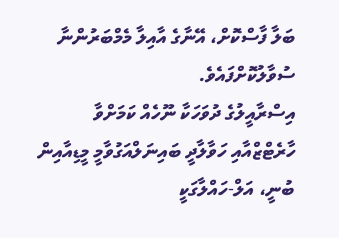ބަލާ ފާސްކޮށް، އޭނާގެ އާއިލާ މެމްބަރުންނާ ސުވާލުކޮށްފައެވެ.
އިސްރާއީލުގެ ދުވަހަކާ ނޫހެއް ކަމަށްވާ ހާރެޓްޒްއާއި ހަވާލާދީ ބައިނަލްއަގުވާމީ މީޑިއާއިން ބުނީ، އަލް-ހައްލާގަކީ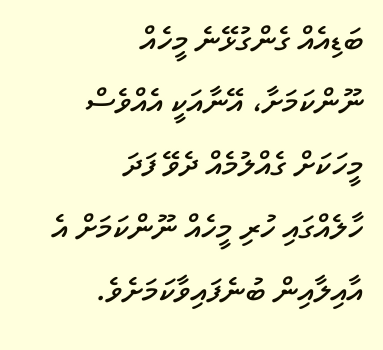ބަޑިއެއް ގެންގުޅޭނެ މީހެއް ނޫންކަމަށާ، އޭނާއަކީ އެއްވެސް މީހަކަށް ގެއްލުމެއް ދެވޭ ފަދަ ހާލެއްގައި ހުރި މީހެއް ނޫންކަމަށް އެ އާއިލާއިން ބުނެފައިވާކަމަށެވެ.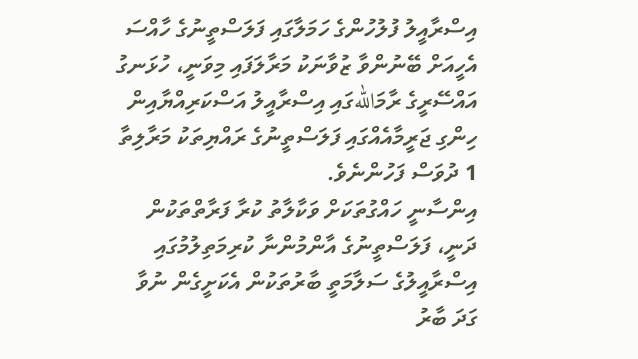އިސްރާއީލު ފުލުހުންގެ ހަމަލާގައި ފަލަސްތީނުގެ ހާއްސަ އެހީއަށް ބޭނުންވާ ޒުވާނަކު މަރާލަފައި މިވަނީ، ހުޅަނގު އައްސޭރީގެ ރާމަاللهގައި އިސްރާއީލު އަސްކަރިއްޔާއިން ހިންގި ޖަރީމާއެއްގައި ފަލަސްތީނުގެ ރައްޔިތަކު މަރާލިތާ 1 ދުވަސް ފަހުންނެވެ.
އިންސާނީ ހައްގުތަކަށް ވަކާލާތު ކުރާ ފަރާތްތަކުން ދަނީ، ފަލަސްތީނުގެ އާންމުންނާ ކުރިމަތިލުމުގައި އިސްރާއީލުގެ ސަލާމަތީ ބާރުތަކުން އެކަށީގެން ނުވާ ގަދަ ބާރު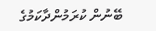ބޭނުން ކުރަމުންދާކަމުގެ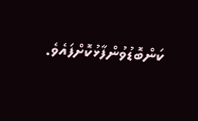ކަންބޮޑުވުންފާޅުކޮށްފައެވެ.